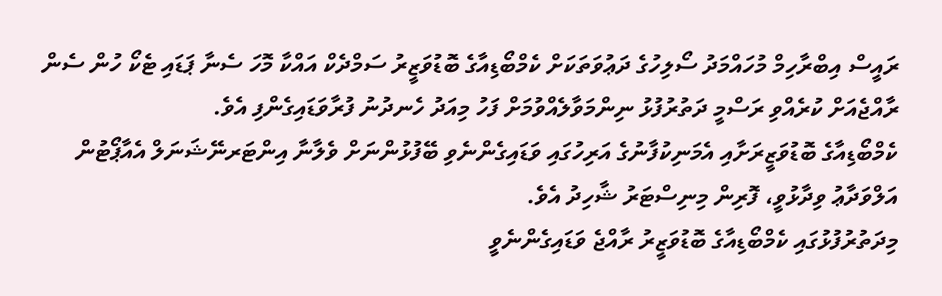ރައީސް އިބްރާހިމް މުހައްމަދު ސޯލިހުގެ ދަޢުވަތަކަށް ކެމްބޯޑިއާގެ ބޮޑުވަޒީރު ސަމްދެކް އައްކާ މޮހަ ސެނާ ޕަޑައި ޓެކޯ ހުން ސެން ރާއްޖެއަށް ކުރެއްވި ރަސްމީ ދަތުރުފުޅު ނިންމަވާލެއްވުމަށް ފަހު މިއަދު ހެނދުނު ފުރާވަޑައިގެންފި އެވެ.
ކެމްބޯޑިއާގެ ބޮޑުވަޒީރަށާއި އެމަނިކުފާނުގެ އަރިހުގައި ވަޑައިގެންނެވި ބޭފުޅުންނަށް ވެލާނާ އިންޓަރނޭޝަނަލް އެއާޕޯޓުން އަލްވަދާޢު ވިދާޅުވީ، ފޮރިން މިނިސްޓަރު ޝާހިދު އެވެ.
މިދަތުރުފުޅުގައި ކެމްބޯޑިއާގެ ބޮޑުވަޒީރު ރާއްޖެ ވަޑައިގެންނެވީ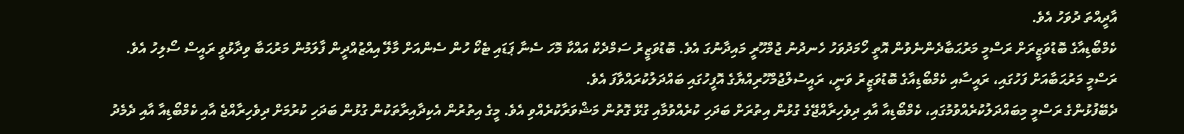އާދީއްތަ ދުވަހު އެވެ.
ކެމްބޯޑިއާގެ ބޮޑުވަޒީރަށް ރަސްމީ މަރުޙަބާދެންނެވުން އޮތީ ހޯމަދުވަހު ހެނދުނު ޖުމްހޫރީ މައިދާނުގަ އެވެ. ބޮޑުވަޒީރު ސަމްދެކް އައްކާ މޮހަ ސެނާ ޕަޑައި ޓެކޯ ހުން ސެންއަށް މާލޭ އިއްޒުއްދީން ފާލަމުން މަރުޙަބާ ވިދާޅުވީ ރައީސް ސޯލިހު އެވެ.
ރަސްމީ މަރުޙަބާއަށް ފަހުގައި، ރައީސާއި ކެމްބޯޑިއާގެ ބޮޑުވަޒީރު ވަނީ، ރައީސުލްޖުމްހޫރިއްޔާގެ އޮފީހުގައި ބައްދަލުކުރައްވާފަ އެވެ.
ދެބޭފުޅުންގެ ރަސްމީ މިބައްދަލުކުރެއްވުމުގައި، ކެމްބޯޑިއާ އާއި ދިވެހިރާއްޖޭގެ ގުޅުން އިތުރަށް ބަދަހި ކުރެއްވުމާއި ގުޅޭ ގޮތުން މަޝްވަރާކުރެއްވި އެވެ. މީގެ އިތުރުން އެކިދާއިރާތަކުން ގުޅުން ބަދަހި ކުރުމަށް ދިވެހިރާއްޖެ އާއި ކެމްބޯޑިއާ އާއި ދެމެދު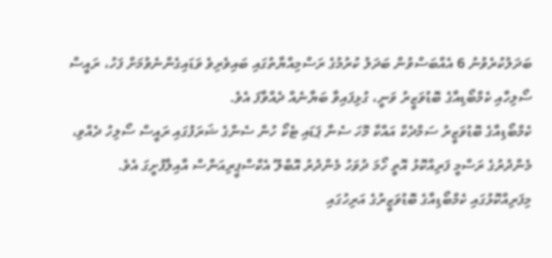ބަދަލުކުރެވުނު 6 އެއްބަސްވުން ބަދަލު ކުރުމުގެ ރަސްމިއްޔާތުގައި ބައިވެރިވެ ވަޑައިގެންނެވުމަށް ފަހު، ރައީސް ސޯލިހާއި ކެމްބޯޑިއާގެ ބޮޑުވަޒީރު ވަނީ، ގުޅިފައިވާ ބަޔާނެއް ދެއްވާފަ އެވެ.
ކެމްބޯޑިއާގެ ބޮޑުވަޒީރު ސަމްދެކް އައްކާ މޮހަ ސެނާ ޕަޑައި ޓެކޯ ހުން ސެންގެ ޝަރަފުގައި ރައީސް ސޯލިހު ދެއްވި، މެންދުރުގެ ރަސްމީ ފަރިއްކޮޅު އޮތީ ހޯމަ ދުވަހު މެންދުރު އޮބްލޫ އެކްސްޕީރިއަންސް އާއިލާފުށީގަ އެވެ. މިފަރިއްކޮޅުގައި ކެމްބޯޑިއާގެ ބޮޑުވަޒީރުގެ އަރިހުގައި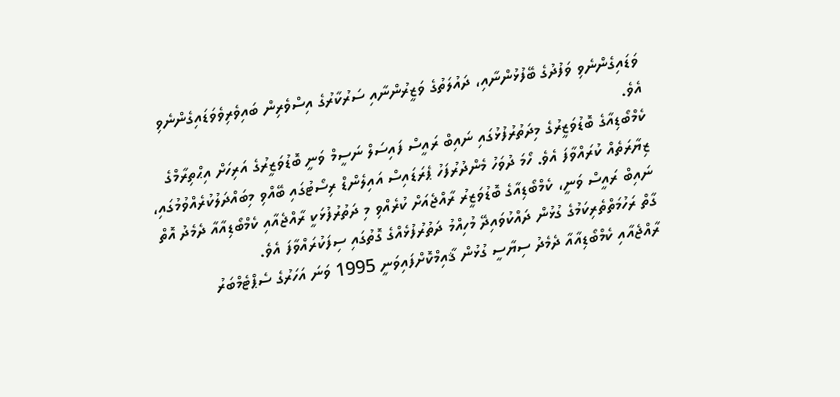ވަޑައިގެންނެވި ވަފުދުގެ ބޭފުޅުންނާއި، ދައުލަތުގެ ވަޒީރުންނާއި ސަރުކާރުގެ އިސްވެރިން ބައިވެރިވެވަޑައިގެންނެވި އެވެ.
ކެމްބޯޑިއާގެ ބޮޑުވަޒީރުގެ މިދަތުރުފުޅުގައި ނައިބް ރައީސް ފައިސަލް ނަސީމް ވަނީ ބޮޑުވަޒީރުގެ އަރިހަށް އިޙްތިރާމްގެ ޒިޔާރަތެއް ކުރައްވާފަ އެވެ. ހޯމަ ދުވަހު މެންދުރުފަހު ޕެރަޑައިސް އައިލެންޑް ރިސޯޓުގައި ބޭއްވި މިބައްދަލުކުރެއްވުމުގައި، ނައިބް ރައީސް ވަނީ، ކެމްބޯޑިއާގެ ބޮޑުވަޒީރު ރާއްޖެއަށް ކުރެއްވި މި ދަތުރުފުޅަކީ ރާއްޖެއާއި ކެމްބޯޑިއާއާ ދެމެދު އޮތް ގާތް ރަހުމަތްތެރިކަމުގެ ގުޅުން ދައްކުވައިދޭ މުހިއްމު ދަތުރުފުޅެއްގެ ގޮތުގައި ސިފަކުރައްވާފަ އެވެ.
ރާއްޖެއާއި ކެމްބޯޑިއާއާ ދެމެދު ސިޔާސީ ގުޅުން ޤާއިމްކޮށްފައިވަނީ 1995 ވަނަ އަހަރުގެ ސެޕްޓެމްބަރު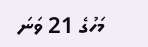މަހުގެ 21 ވަނަ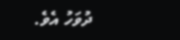ދުވަހު އެވެ.